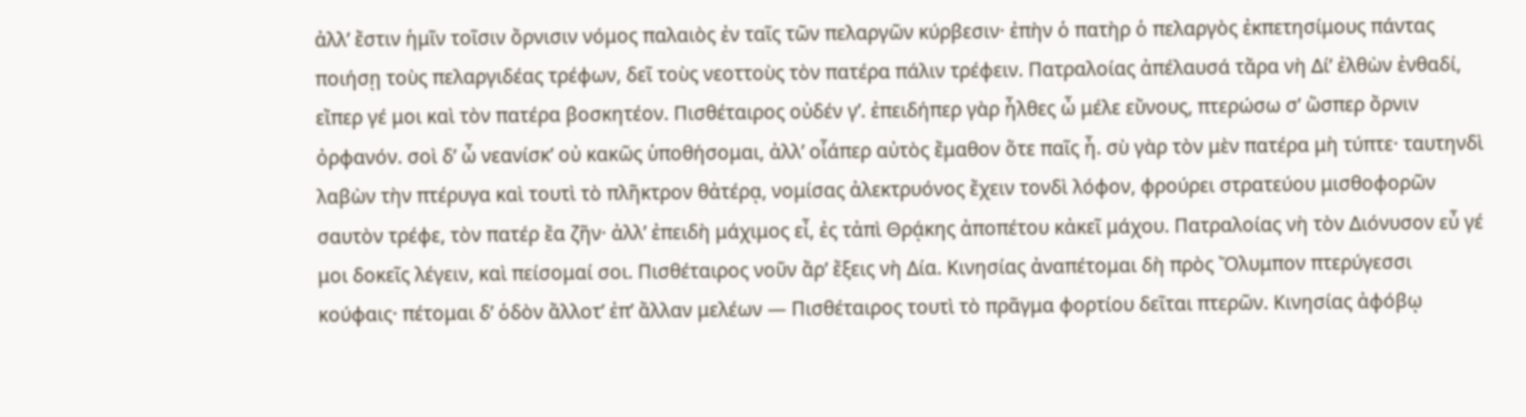ἀλλʼ ἔστιν ἡμῖν τοῖσιν ὄρνισιν νόμος παλαιὸς ἐν ταῖς τῶν πελαργῶν κύρβεσιν· ἐπὴν ὁ πατὴρ ὁ πελαργὸς ἐκπετησίμους πάντας ποιήσῃ τοὺς πελαργιδέας τρέφων, δεῖ τοὺς νεοττοὺς τὸν πατέρα πάλιν τρέφειν. Πατραλοίας ἀπέλαυσά τἄρα νὴ Δίʼ ἐλθὼν ἐνθαδί, εἴπερ γέ μοι καὶ τὸν πατέρα βοσκητέον. Πισθέταιρος οὐδέν γʼ. ἐπειδήπερ γὰρ ἦλθες ὦ μέλε εὔνους, πτερώσω σʼ ὥσπερ ὄρνιν ὀρφανόν. σοὶ δʼ ὦ νεανίσκʼ οὐ κακῶς ὑποθήσομαι, ἀλλʼ οἷάπερ αὐτὸς ἔμαθον ὅτε παῖς ἦ. σὺ γὰρ τὸν μὲν πατέρα μὴ τύπτε· ταυτηνδὶ λαβὼν τὴν πτέρυγα καὶ τουτὶ τὸ πλῆκτρον θἀτέρᾳ, νομίσας ἀλεκτρυόνος ἔχειν τονδὶ λόφον, φρούρει στρατεύου μισθοφορῶν σαυτὸν τρέφε, τὸν πατέρ ἔα ζῆν· ἀλλʼ ἐπειδὴ μάχιμος εἶ, ἐς τἀπὶ Θρᾴκης ἀποπέτου κἀκεῖ μάχου. Πατραλοίας νὴ τὸν Διόνυσον εὖ γέ μοι δοκεῖς λέγειν, καὶ πείσομαί σοι. Πισθέταιρος νοῦν ἄρʼ ἔξεις νὴ Δία. Κινησίας ἀναπέτομαι δὴ πρὸς Ὄλυμπον πτερύγεσσι κούφαις· πέτομαι δʼ ὁδὸν ἄλλοτʼ ἐπʼ ἄλλαν μελέων — Πισθέταιρος τουτὶ τὸ πρᾶγμα φορτίου δεῖται πτερῶν. Κινησίας ἀφόβῳ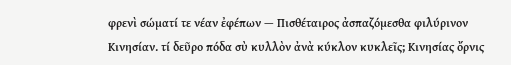φρενὶ σώματί τε νέαν ἐφέπων — Πισθέταιρος ἀσπαζόμεσθα φιλύρινον Κινησίαν. τί δεῦρο πόδα σὺ κυλλὸν ἀνὰ κύκλον κυκλεῖς; Κινησίας ὄρνις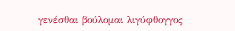γενέσθαι βούλομαι λιγύφθογγος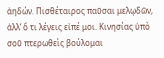ἀηδών. Πισθέταιρος παῦσαι μελῳδῶν, ἀλλʼ ὅ τι λέγεις εἰπέ μοι. Κινησίας ὑπὸ σοῦ πτερωθεὶς βούλομαι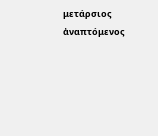μετάρσιος ἀναπτόμενος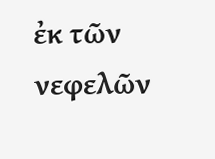ἐκ τῶν νεφελῶν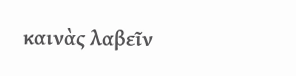καινὰς λαβεῖν